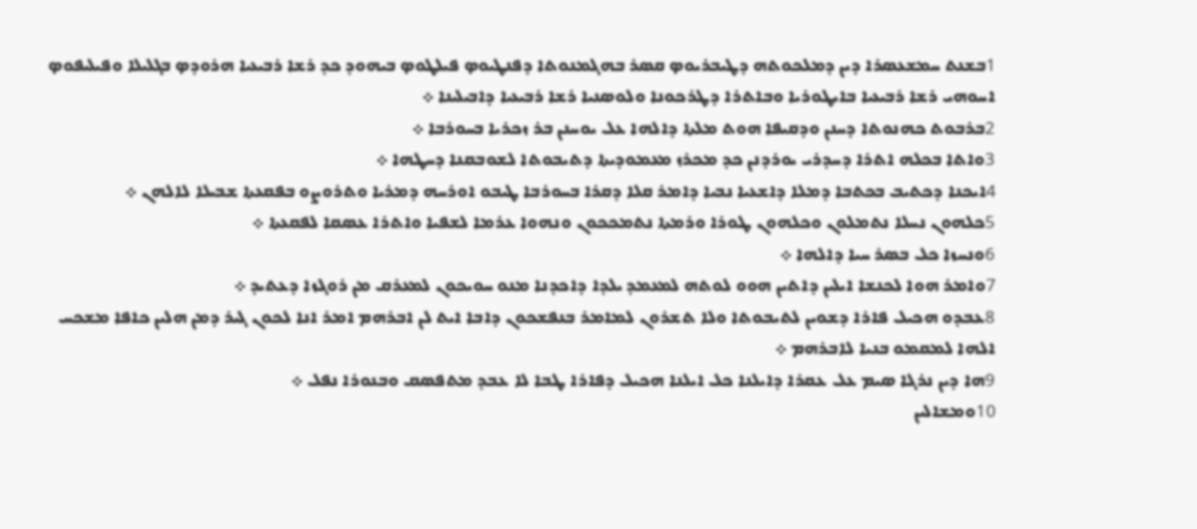1ܒܫܢܬ ܚܡܫܥܤܪܐ ܕܝܢ ܕܡܠܟܘܬܗ ܕܛܝܒܪܝܘܤ ܩܤܪ ܒܗܓܡܢܘܬܐ ܕܦܢܛܝܘܤ ܦܝܠܛܘܤ ܒܝܗܘܕ ܟܕ ܪܫܐ ܪܒܝܥܝܐ ܗܪܘܕܤ ܒܓܠܝܠܐ ܘܦܝܠܝܦܘܤ ܐܚܘܗܝ ܪܫܐ ܪܒܝܥܝܐ ܒܐܝܛܘܪܝܐ ܘܒܐܬܪܐ ܕܛܪܟܘܢܐ ܘܠܘܤܢܝܐ ܪܫܐ ܪܒܝܥܝܐ ܕܐܒܝܠܝܢܐ ܀
2ܒܪܒܘܬ ܟܗܢܘܬܐ ܕܚܢܢ ܘܕܩܝܦܐ ܗܘܬ ܡܠܬܐ ܕܐܠܗܐ ܥܠ ܝܘܚܢܢ ܒܪ ܙܟܪܝܐ ܒܚܘܪܒܐ ܀
3ܘܐܬܐ ܒܟܠܗ ܐܬܪܐ ܕܚܕܪܝ ܝܘܪܕܢܢ ܟܕ ܡܟܪܙ ܡܥܡܘܕܝܬܐ ܕܬܝܒܘܬܐ ܠܫܘܒܩܢܐ ܕܚܛܗܐ ܀
4ܐܝܟܢܐ ܕܟܬܝܒ ܒܟܬܒܐ ܕܡܠܐ ܕܐܫܥܝܐ ܢܒܝܐ ܕܐܡܪ ܩܠܐ ܕܩܪܐ ܒܚܘܪܒܐ ܛܝܒܘ ܐܘܪܚܗ ܕܡܪܝܐ ܘܬܪܘܨܘ ܒܦܩܥܬܐ ܫܒܝܠܐ ܠܐܠܗܢ ܀
5ܟܠܗܘܢ ܢܚܠܐ ܢܬܡܠܘܢ ܘܟܠܗܘܢ ܛܘܪܐ ܘܪܡܬܐ ܢܬܡܟܟܘܢ ܘܢܗܘܐ ܥܪܡܐ ܠܫܦܝܐ ܘܐܬܪܐ ܥܤܩܐ ܠܦܩܥܬܐ ܀
6ܘܢܚܙܐ ܟܠ ܒܤܪ ܚܝܐ ܕܐܠܗܐ ܀
7ܘܐܡܪ ܗܘܐ ܠܟܢܫܐ ܐܝܠܝܢ ܕܐܬܝܢ ܗܘܘ ܠܘܬܗ ܠܡܥܡܕ ܝܠܕܐ ܕܐܟܕܢܐ ܡܢܘ ܚܘܝܟܘܢ ܠܡܥܪܩ ܡܢ ܪܘܓܙܐ ܕܥܬܝܕ ܀
8ܥܒܕܘ ܗܟܝܠ ܦܐܪܐ ܕܫܘܝܢ ܠܬܝܒܘܬܐ ܘܠܐ ܬܫܪܘܢ ܠܡܐܡܪ ܒܢܦܫܟܘܢ ܕܐܒܐ ܐܝܬ ܠܢ ܐܒܪܗܡ ܐܡܪ ܐܢܐ ܠܟܘܢ ܓܝܪ ܕܡܢ ܗܠܝܢ ܟܐܦܐ ܡܫܟܚ ܐܠܗܐ ܠܡܩܡܘ ܒܢܝܐ ܠܐܒܪܗܡ ܀
9ܗܐ ܕܝܢ ܢܪܓܐ ܤܝܡ ܥܠ ܥܩܪܐ ܕܐܝܠܢܐ ܟܠ ܐܝܠܢܐ ܗܟܝܠ ܕܦܐܪܐ ܛܒܐ ܠܐ ܥܒܕ ܡܬܦܤܩ ܘܒܢܘܪܐ ܢܦܠ ܀
10ܘܡܫܐܠܝܢ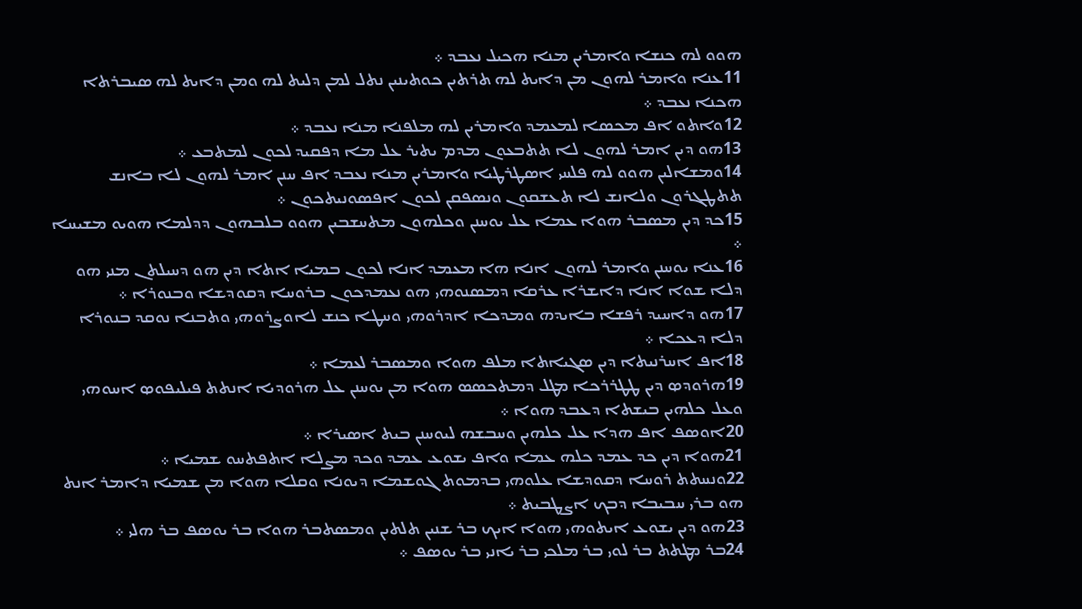ܗܘܘ ܠܗ ܟܢܫܐ ܘܐܡܪܝܢ ܡܢܐ ܗܟܝܠ ܢܥܒܕ ܀
11ܥܢܐ ܘܐܡܪ ܠܗܘܢ ܡܢ ܕܐܝܬ ܠܗ ܬܪܬܝܢ ܟܘܬܝܢܝܢ ܢܬܠ ܠܡܢ ܕܠܝܬ ܠܗ ܘܡܢ ܕܐܝܬ ܠܗ ܤܝܒܪܬܐ ܗܟܢܐ ܢܥܒܕ ܀
12ܘܐܬܘ ܐܦ ܡܟܤܐ ܠܡܥܡܕ ܘܐܡܪܝܢ ܠܗ ܡܠܦܢܐ ܡܢܐ ܢܥܒܕ ܀
13ܗܘ ܕܝܢ ܐܡܪ ܠܗܘܢ ܠܐ ܬܬܒܥܘܢ ܡܕܡ ܝܬܝܪ ܥܠ ܡܐ ܕܦܩܝܕ ܠܟܘܢ ܠܡܬܒܥ ܀
14ܘܡܫܐܠܝܢ ܗܘܘ ܠܗ ܦܠܚܝ ܐܤܛܪܛܝܐ ܘܐܡܪܝܢ ܡܢܐ ܢܥܒܕ ܐܦ ܚܢܢ ܐܡܪ ܠܗܘܢ ܠܐ ܒܐܢܫ ܬܬܛܓܪܘܢ ܘܠܐܢܫ ܠܐ ܬܥܫܩܘܢ ܘܢܤܦܩܢ ܠܟܘܢ ܐܦܤܘܢܝܬܟܘܢ ܀
15ܟܕ ܕܝܢ ܡܤܒܪ ܗܘܐ ܥܡܐ ܥܠ ܝܘܚܢܢ ܘܟܠܗܘܢ ܡܬܚܫܒܝܢ ܗܘܘ ܒܠܒܗܘܢ ܕܕܠܡܐ ܗܘܝܘ ܡܫܝܚܐ ܀
16ܥܢܐ ܝܘܚܢܢ ܘܐܡܪ ܠܗܘܢ ܐܢܐ ܗܐ ܡܥܡܕ ܐܢܐ ܠܟܘܢ ܒܡܝܐ ܐܬܐ ܕܝܢ ܗܘ ܕܚܝܠܬܢ ܡܢܝ ܗܘ ܕܠܐ ܫܘܐ ܐܢܐ ܕܐܫܪܐ ܥܪܩܐ ܕܡܤܢܘܗܝ ܗܘ ܢܥܡܕܟܘܢ ܒܪܘܚܐ ܕܩܘܕܫܐ ܘܒܢܘܪܐ ܀
17ܗܘ ܕܐܚܝܕ ܪܦܫܐ ܒܐܝܕܗ ܘܡܕܟܐ ܐܕܪܘܗܝ ܘܚܛܐ ܟܢܫ ܠܐܘܨܪܘܗܝ ܘܬܒܢܐ ܢܘܩܕ ܒܢܘܪܐ ܕܠܐ ܕܥܟܐ ܀
18ܐܦ ܐܚܪܢܝܬܐ ܕܝܢ ܤܓܝܐܬܐ ܡܠܦ ܗܘܐ ܘܡܤܒܪ ܠܥܡܐ ܀
19ܗܪܘܕܤ ܕܝܢ ܛܛܪܪܟܐ ܡܛܠ ܕܡܬܟܤܤ ܗܘܐ ܡܢ ܝܘܚܢܢ ܥܠ ܗܪܘܕܝܐ ܐܢܬܬ ܦܝܠܝܦܘܤ ܐܚܘܗܝ ܘܥܠ ܟܠܗܝܢ ܒܝܫܬܐ ܕܥܒܕ ܗܘܐ ܀
20ܐܘܤܦ ܐܦ ܗܕܐ ܥܠ ܟܠܗܝܢ ܘܚܒܫܗ ܠܝܘܚܢܢ ܒܝܬ ܐܤܝܪܐ ܀
21ܗܘܐ ܕܝܢ ܟܕ ܥܡܕ ܟܠܗ ܥܡܐ ܘܐܦ ܝܫܘܥ ܥܡܕ ܘܟܕ ܡܨܠܐ ܐܬܦܬܚܘ ܫܡܝܐ ܀
22ܘܢܚܬܬ ܪܘܚܐ ܕܩܘܕܫܐ ܥܠܘܗܝ ܒܕܡܘܬ ܓܘܫܡܐ ܕܝܘܢܐ ܘܩܠܐ ܗܘܐ ܡܢ ܫܡܝܐ ܕܐܡܪ ܐܢܬ ܗܘ ܒܪܝ ܚܒܝܒܐ ܕܒܟ ܐܨܛܒܝܬ ܀
23ܗܘ ܕܝܢ ܝܫܘܥ ܐܝܬܘܗܝ ܗܘܐ ܐܝܟ ܒܪ ܫܢܝܢ ܬܠܬܝܢ ܘܡܤܬܒܪ ܗܘܐ ܒܪ ܝܘܤܦ ܒܪ ܗܠܝ ܀
24ܒܪ ܡܛܬܬ ܒܪ ܠܘܝ ܒܪ ܡܠܟܝ ܒܪ ܝܐܢܝ ܒܪ ܝܘܤܦ ܀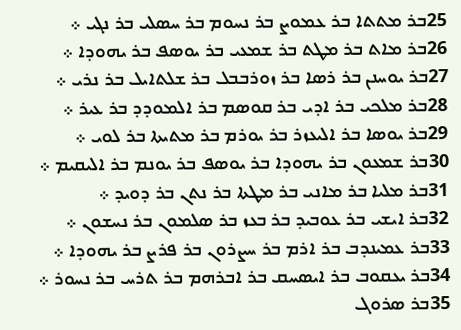25ܒܪ ܡܬܬܐ ܒܪ ܥܡܘܨ ܒܪ ܢܚܘܡ ܒܪ ܚܤܠܝ ܒܪ ܢܓܝ ܀
26ܒܪ ܡܐܬ ܒܪ ܡܛܬ ܒܪ ܫܡܥܝ ܒܪ ܝܘܤܦ ܒܪ ܝܗܘܕܐ ܀
27ܒܪ ܝܘܚܢܢ ܒܪ ܪܤܐ ܒܪ ܙܘܪܒܒܠ ܒܪ ܫܠܬܐܝܠ ܒܪ ܢܪܝ ܀
28ܒܪ ܡܠܟܝ ܒܪ ܐܕܝ ܒܪ ܩܘܤܡ ܒܪ ܐܠܡܘܕܕ ܒܪ ܥܝܪ ܀
29ܒܪ ܝܘܤܐ ܒܪ ܐܠܝܥܙܪ ܒܪ ܝܘܪܡ ܒܪ ܡܬܝܬܐ ܒܪ ܠܘܝ ܀
30ܒܪ ܫܡܥܘܢ ܒܪ ܝܗܘܕܐ ܒܪ ܝܘܤܦ ܒܪ ܝܘܢܡ ܒܪ ܐܠܝܩܝܡ ܀
31ܒܪ ܡܠܝܐ ܒܪ ܡܐܢܝ ܒܪ ܡܛܬܐ ܒܪ ܢܬܢ ܒܪ ܕܘܝܕ ܀
32ܒܪ ܐܝܫܝ ܒܪ ܥܘܒܝܕ ܒܪ ܒܥܙ ܒܪ ܤܠܡܘܢ ܒܪ ܢܚܫܘܢ ܀
33ܒܪ ܥܡܝܢܕܒ ܒܪ ܐܪܡ ܒܪ ܚܨܪܘܢ ܒܪ ܦܪܨ ܒܪ ܝܗܘܕܐ ܀
34ܒܪ ܝܥܩܘܒ ܒܪ ܐܝܤܚܩ ܒܪ ܐܒܪܗܡ ܒܪ ܬܪܚ ܒܪ ܢܚܘܪ ܀
35ܒܪ ܤܪܘܓ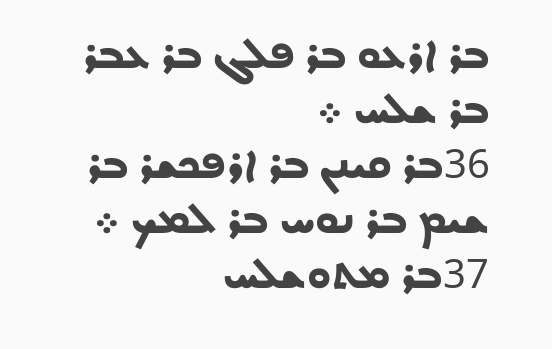ܒܪ ܐܪܥܘ ܒܪ ܦܠܓ ܒܪ ܥܒܪ ܒܪ ܫܠܚ ܀
36ܒܪ ܩܝܢܢ ܒܪ ܐܪܦܟܫܪ ܒܪ ܫܝܡ ܒܪ ܢܘܚ ܒܪ ܠܡܟ ܀
37ܒܪ ܡܬܘܫܠܚ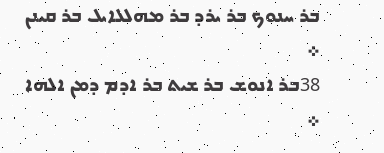ܒܪ ܚܢܘܟ ܒܪ ܝܪܕ ܒܪ ܡܗܠܠܐܝܠ ܒܪ ܩܝܢܢ ܀
38ܒܪ ܐܢܘܫ ܒܪ ܫܝܬ ܒܪ ܐܕܡ ܕܡܢ ܐܠܗܐ ܀